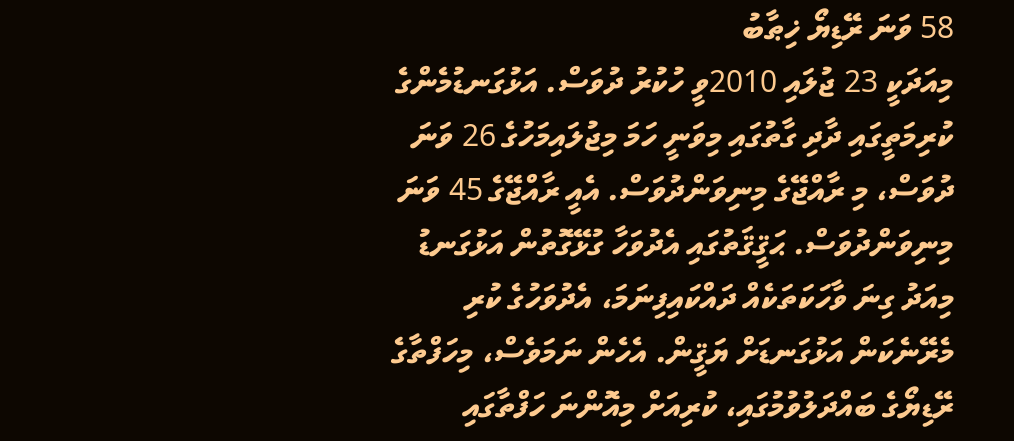58 ވަނަ ރޭޑިޔޯ ޚިޠާބު
މިއަދަކީ 23 ޖުލައި 2010ވީ ހުކުރު ދުވަސް. އަޅުގަނޑުމެންގެ ކުރިމަތީގައި ދާދި ގާތުގައި މިވަނީ ހަމަ މިޖުލައިމަހުގެ 26 ވަނަ ދުވަސް، މި ރާއްޖޭގެ މިނިވަންދުވަސް. އެއީ ރާއްޖޭގެ 45 ވަނަ މިނިވަންދުވަސް. ޙަޤީޤަތުގައި އެދުވަހާ ގުޅޭގޮތުން އަޅުގަނޑު މިއަދު ގިނަ ވާހަކަތަކެއް ދައްކައިފިނަމަ، އެދުވަހުގެ ކުރި މެރޭނެކަން އަޅުގަނޑަށް ޔަޤީން. އެހެން ނަމަވެސް، މިހަފްތާގެ ރޭޑިޔޯގެ ބައްދަލުވުމުގައި، ކުރިއަށް މިއޮންނަ ހަފްތާގައި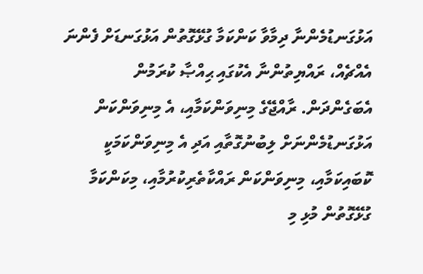އަޅުގަނޑުމެންނާ ދިމާވާ ކަންކަމާ ގުޅޭގޮތުން އަޅުގަނޑަށް ފެންނަ އެއްޗެއް، ރައްޔިތުންނާ އެކުގައި ޙިއްޞާ ކުރަމުން އެބަގެންދަން. ރާއްޖޭގެ މިނިވަންކަމާއި، އެ މިނިވަންކަން އަޅުގަނޑުމެންނަށް ލިބުނުގޮތާއި އަދި އެ މިނިވަންކަމަކީ ކޮބައިކަމާއި، މިނިވަންކަން ރައްކާތެރިކުރުމާއި، މިކަންކަމާ ގުޅޭގޮތުން މުޅި މި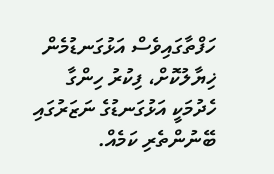ހަފްތާގައިވެސް އަޅުގަނޑުމެން ޚިޔާލުކޮށް، ފިކުރު ހިންގާ ހެދުމަކީ އަޅުގަނޑުގެ ނަޒަރުގައި ބޭނުންތެރި ކަމެއް.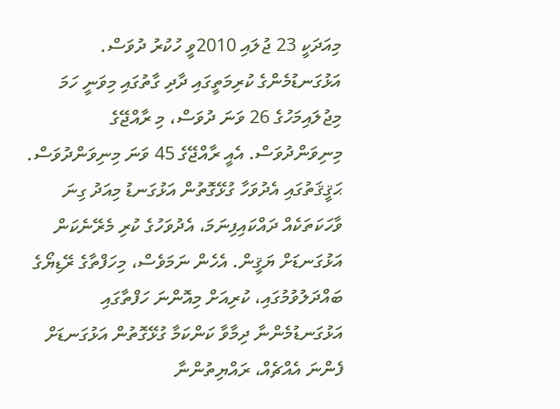މިއަދަކީ 23 ޖުލައި 2010ވީ ހުކުރު ދުވަސް. އަޅުގަނޑުމެންގެ ކުރިމަތީގައި ދާދި ގާތުގައި މިވަނީ ހަމަ މިޖުލައިމަހުގެ 26 ވަނަ ދުވަސް، މި ރާއްޖޭގެ މިނިވަންދުވަސް. އެއީ ރާއްޖޭގެ 45 ވަނަ މިނިވަންދުވަސް. ޙަޤީޤަތުގައި އެދުވަހާ ގުޅޭގޮތުން އަޅުގަނޑު މިއަދު ގިނަ ވާހަކަތަކެއް ދައްކައިފިނަމަ، އެދުވަހުގެ ކުރި މެރޭނެކަން އަޅުގަނޑަށް ޔަޤީން. އެހެން ނަމަވެސް، މިހަފްތާގެ ރޭޑިޔޯގެ ބައްދަލުވުމުގައި، ކުރިއަށް މިއޮންނަ ހަފްތާގައި އަޅުގަނޑުމެންނާ ދިމާވާ ކަންކަމާ ގުޅޭގޮތުން އަޅުގަނޑަށް ފެންނަ އެއްޗެއް، ރައްޔިތުންނާ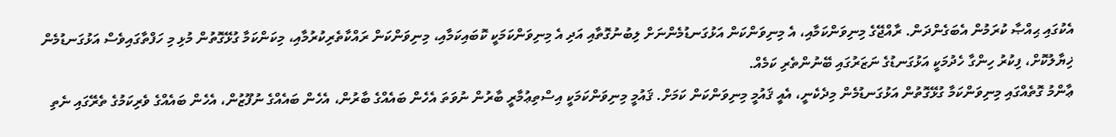އެކުގައި ޙިއްޞާ ކުރަމުން އެބަގެންދަން. ރާއްޖޭގެ މިނިވަންކަމާއި، އެ މިނިވަންކަން އަޅުގަނޑުމެންނަށް ލިބުނުގޮތާއި އަދި އެ މިނިވަންކަމަކީ ކޮބައިކަމާއި، މިނިވަންކަން ރައްކާތެރިކުރުމާއި، މިކަންކަމާ ގުޅޭގޮތުން މުޅި މި ހަފްތާގައިވެސް އަޅުގަނޑުމެން ޚިޔާލުކޮށް، ފިކުރު ހިންގާ ހެދުމަކީ އަޅުގަނޑުގެ ނަޒަރުގައި ބޭނުންތެރި ކަމެއް.
ޢާންމު ގޮތެއްގައި މިނިވަންކަމާ ގުޅޭގޮތުން އަޅުގަނޑުމެން މިދެކެނީ، އެއީ ޤައުމީ މިނިވަންކަން ކަމަށް. ޤައުމީ މިނިވަންކަމަކީ އިސްތިޢުމާރީ ބާރުން ނުވަތަ އެހެން ބައެއްގެ ބާރުން، އެހެން ބައެއްގެ ނުފޫޒުން، އެހެން ބައެއްގެ ވެރިކަމުގެ ތެރޭގައި ނެތި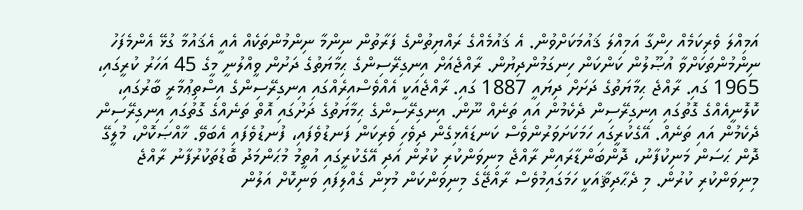އަމިއްލަ ވެރިކަމެއް ހިންގާ އަމިއްލަ ޤައުމަކަށްވުން. އެ ޤައުމެއްގެ ރައްޔިތުންގެ ފަރާތުން ނިންމާ ނިންމުންތަކެއް އެއީ އެޤައުމާ ގުޅޭ އެންމެފަހު ނިންމުންތަކަށްވާ އުޞޫލުން ކަންކަން ހިނގަމުންދިޔުން. ރާއްޖެއަށް އިނގިރޭސިންގެ ޙިމާޔަތުގެ ދަށުން ވީއްލުނީ މީގެ 45 އަހަރު ކުރީގައި، 1965 ގައި. ރާއްޖެ ޙިމާޔަތުގެ ދަށަށް ދިޔައީ 1887 ގައި. ރާއްޖެއަކީ އެއްވެސްއިރެއްގައި އިނގިރޭސިންގެ އިސްތިޢުމާރީ ބާރުގައި، ކޮލޮނީއެއްގެ ގޮތުގައި އިނގިރޭސިން ދެކެމުން އައި ތަނެއް ނޫން. އިނގިރޭސިންގެ ޙިމާޔަތުގެ ދަށުގައި އޮތް ތަނެއްގެ ގޮތުގައި އިނގިރޭސިން ދެކެމުން އައި ތަނެއް. އޭގެކުރީގައި ހަމަކަށަވަރުންވެސް ކަނޑައެޅިގެން ދިވެހި ވެރިކަން ފަނޑުވެފައި، ފުނޑުވެފައި އެބަވޭ. ޚާއްޞަކޮށް، މުލީގޭ ދޮން ޙަސަން މަނިކުފާނު، ދޮންބަންޑާރައިން ރާއްޖެ މިނިވަންކުރި ކުރުން އަދި އޭގެކުރީގައި އުތީމު މުޙަންމަދު ބޮޑުތަކުރުފާނު ރާއްޖެ މިނިވަންކުރި ކުރުން. މި ދެޙާދިޘާއަކީ ހަމަގައިމުވެސް ރާއްޖޭގެ މިނިވަންކަން މުޅިން ގެއްލިފައި ވަނިކޮށް އަލުން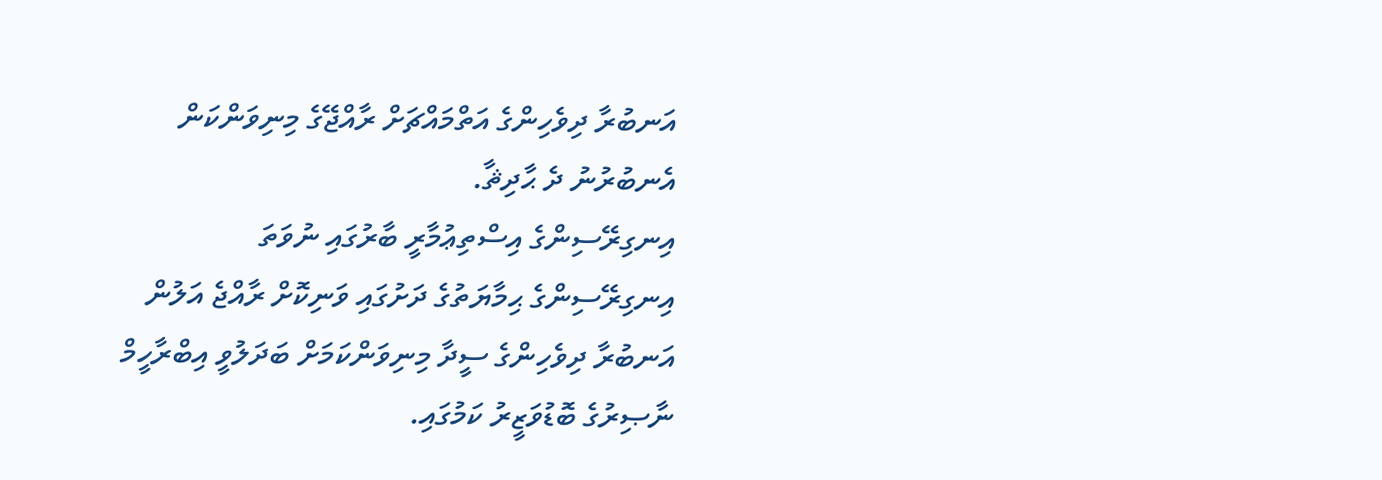އަނބުރާ ދިވެހިންގެ އަތްމައްޗަށް ރާއްޖޭގެ މިނިވަންކަން އެނބުރުނު ދެ ޙާދިޘާ.
އިނގިރޭސިންގެ އިސްތިޢުމާރީ ބާރުގައި ނުވަތަ އިނގިރޭސިންގެ ޙިމާޔަތުގެ ދަށުގައި ވަނިކޮށް ރާއްޖެ އަލުން އަނބުރާ ދިވެހިންގެ ސީދާ މިނިވަންކަމަށް ބަދަލުވީ އިބްރާހީމް ނާޞިރުގެ ބޮޑުވަޒީރު ކަމުގައި.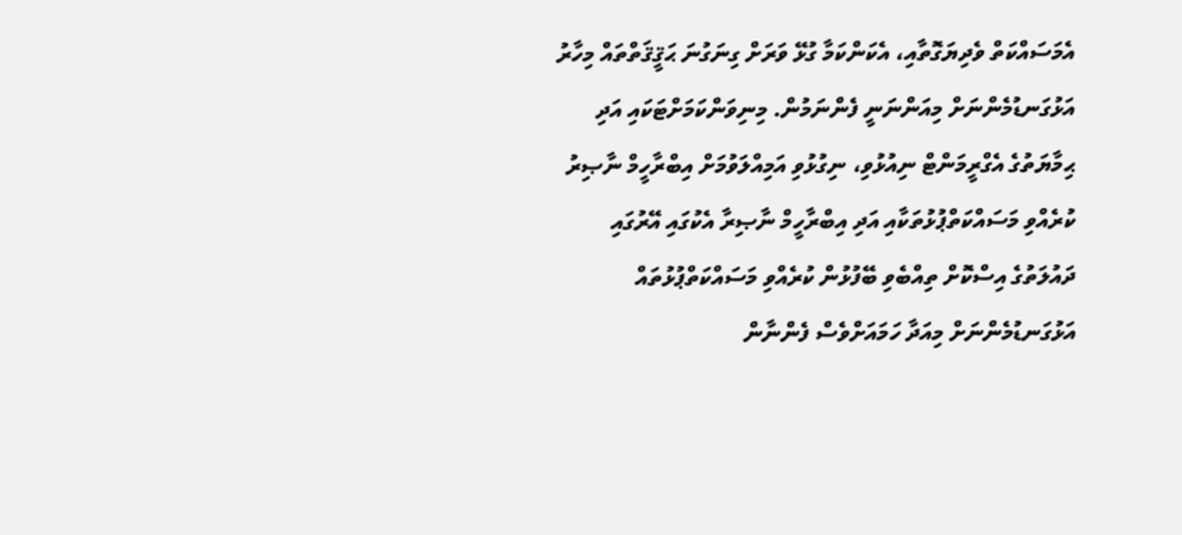އެމަސައްކަތް ވެދިޔަގޮތާއި، އެކަންކަމާ ގުޅޭ ވަރަށް ގިނަގުނަ ޙަޤީޤަތްތައް މިހާރު އަޅުގަނޑުމެންނަށް މިއަންނަނީ ފެންނަމުން. މިނިވަންކަމަށްޓަކައި އަދި ޙިމާޔަތުގެ އެގްރީމަންޓް ނިއުޅުވި، ނިގުޅުވި އަމިއްލަވުމަށް އިބްރާހީމް ނާޞިރު ކުރެއްވި މަސައްކަތްޕުޅުތަކާއި އަދި އިބްރާހީމް ނާޞިރާ އެކުގައި އޭރުގައި ދައުލަތުގެ އިސްކޮށް ތިއްބެވި ބޭފުޅުން ކުރެއްވި މަސައްކަތްޕުޅުތައް އަޅުގަނޑުމެންނަށް މިއަދާ ހަމައަށްވެސް ފެންނާން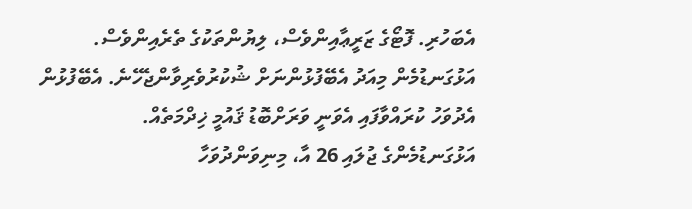އެބަހުރި. ފޮޓޯގެ ޒަރީޢާއިންވެސް، ލިޔުންތަކުގެ ތެރެއިންވެސް. އަޅުގަނޑުމެން މިއަދު އެބޭފުޅުންނަށް ޝުކުރުވެރިވާންޖެހޭނެ. އެބޭފުޅުން އެދުވަހު ކުރައްވާފައި އެވަނީ ވަރަށްބޮޑު ޤައުމީ ޚިދްމަތެއް.
އަޅުގަނޑުމެންގެ ޖުލައި 26 އާ، މިނިވަންދުވަހާ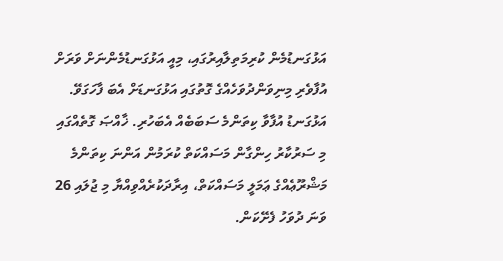އަޅުގަނޑުމެން ކުރިމަތިލާއިރުގައި، މިއީ އަޅުގަނޑުމެންނަށް ވަރަށް އުފާވެރި މިނިވަންދުވަހެއްގެ ގޮތުގައި އަޅުގަނޑަށް އެބަ ފާހަގަވޭ. އަޅުގަނޑު އުފާވާ ކިތަންމެ ސަބަބެއް އެބަހުރި. ޚާއްޞަ ގޮތެއްގައި މި ސަރުކާރު ހިންގާން މަސައްކަތް ކުރަމުން އަންނަ ކިތަންމެ މަޝްރޫޢެއްގެ ޢަމަލީ މަސައްކަތް، އިރާދަކުރެއްވިއްޔާ މި ޖުލައި 26 ވަނަ ދުވަހު ފެށޭކަން.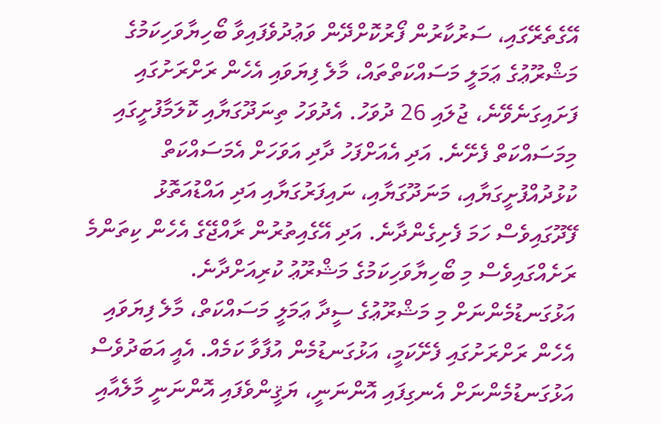އޭގެތެރޭގައި، ސަރުކާރުން ފޯރުކޮށްދޭން ވަޢުދުވެފައިވާ ބޯހިޔާވަހިކަމުގެ މަޝްރޫޢުގެ ޢަމަލީ މަސައްކަތްތައް، މާލެ ފިޔަވައި އެހެން ރަށްރަށުގައި ފަށައިގަނެވޭނެ، ޖުލައި 26 ދުވަހު. އެދުވަހު ތިނަދޫގަޔާއި ކޮލަމާފުށީގައި މިމަސައްކަތް ފެށޭނެ. އަދި އެއަށްފަހު ދާދި އަވަހަށް އެމަސައްކަތް ކުޅުދުއްފުށީގަޔާއި، މަނަދޫގަޔާއި، ނައިފަރުގަޔާއި އަދި އައްޑުއަތޮޅު ފޭދޫގައިވެސް ހަމަ ފެށިގެންދާނެ. އަދި އޭގެއިތުރުން ރާއްޖޭގެ އެހެން ކިތަންމެ ރަށެއްގައިވެސް މި ބޯހިޔާވަހިކަމުގެ މަޝްރޫޢު ކުރިއަށްދާނެ. އަޅުގަނޑުމެންނަށް މި މަޝްރޫޢުގެ ސީދާ ޢަމަލީ މަސައްކަތް، މާލެ ފިޔަވައި އެހެން ރަށްރަށުގައި ފެށޭކަމީ، އަޅުގަނޑުމެން އުފާވާ ކަމެއް. އެއީ އަބަދުވެސް އަޅުގަނޑުމެންނަށް އެނގިފައި އޮންނަނީ، ޔަޤީންވެފައި އޮންނަނީ މާލެއާއި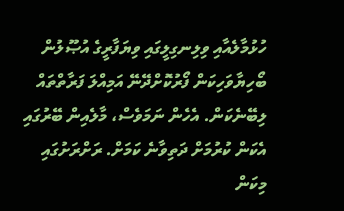ހުޅުމާލެއާއި ވިލިނގިލީގައި ވިޔަފާރީގެ އުޞޫލުން ބޯހިޔާވަހިކަން ފޯރުކޮށްދޭނޭ އަމިއްލަ ފަރާތްތައް ލިބޭނެކަން. އެހެން ނަމަވެސް، މާލެއިން ބޭރުގައި އެކަން ކުރުމަށް ދަތިވާނެ ކަމަށް. ރަށްރަށުގައި މިކަން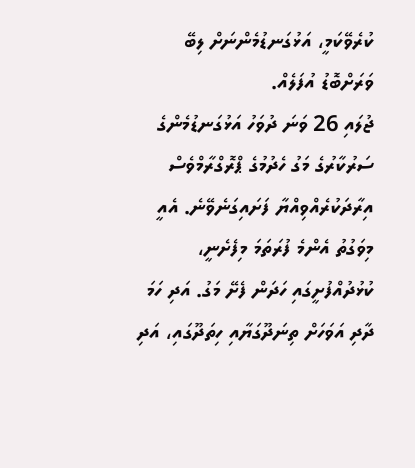ކުރެވޭކަމީ، އަޅުގަނޑުމެންނަށް ލިބޭ ވަރަށްބޮޑު އުފަލެއް.
ޖުލައި 26 ވަނަ ދުވަހު އަޅުގަނޑުމެންގެ ސަރުކާރުގެ މަގު ހެދުމުގެ ޕްރޮގްރާމްވެސް އިރާދަކުރެއްވިއްޔާ ފަށައިގަނެވޭނެ. އެއީ މިވަގުތު އެންމެ ފުރަތަމަ މިފެށެނީ، ކުޅުދުއްފުށީގައި ހަދަން ފެށޭ މަގު. އަދި ހަމަ ދާދި އަވަހަށް ތިނަދޫގަޔާއި ހިތަދޫގައި، އަދި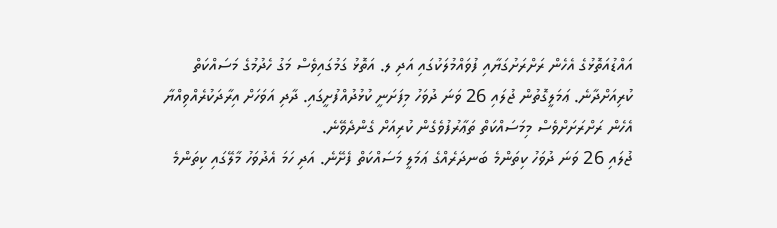އައްޑުއަތޮޅުގެ އެހެން ރަށްރަށުގަޔާއި ފުވައްމުލަކުގައި އަދި ލ. އަތޮޅު ގަމުގައިވެސް މަގު ހެދުމުގެ މަސައްކަތް ކުރިއަށްދާނެ. ޢަމަލީގޮތުން ޖުލައި 26 ވަނަ ދުވަހު މިފަށަނީ ކުޅުދުއްފުށީގައި. ދާދި އަވަހަށް އިރާދަކުރެއްވިއްޔާ އެހެން ރަށްރަށަށްވެސް މިމަސައްކަތް ތަޢާރުފުވެގެން ކުރިއަށް ގެންދެވޭނެ.
ޖުލައި 26 ވަނަ ދުވަހު ކިތަންމެ ބަނދަރެއްގެ ޢަމަލީ މަސައްކަތް ފެށޭނެ. އަދި ހަމަ އެދުވަހު މާލޭގައި ކިތަންމެ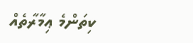ކިތަންމެ ޢިމާރާތެއް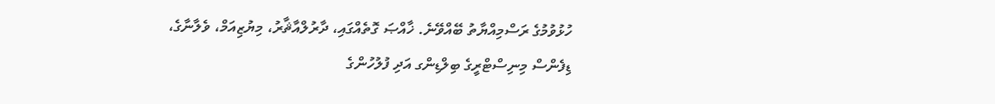ހުޅުވުމުގެ ރަސްމިއްޔާތު ބޭއްވޭނެ. ޚާއްޞަ ގޮތެއްގައި، ދާރުލްއާޘާރު، މިޔުޒިއަމް، ވެލާނާގެ، ޑިފެންސް މިނިސްޓްރީގެ ބިލްޑިންގ އަދި ފުލުހުންގެ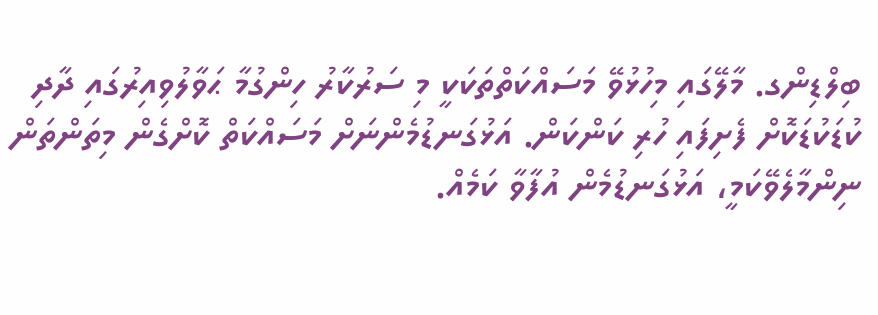ބިލްޑިންގ. މާލޭގައި މިހުޅުވޭ މަސައްކަތްތަކަކީ މި ސަރުކާރު ހިންގުމާ ޙަވާލުވިއިރުގައި ދާދި ކުޑަކުޑަކޮށް ފެށިފައި ހުރި ކަންކަން. އަޅުގަނޑުމެންނަށް މަސައްކަތް ކޮށްގެން މިތަންތަން ނިންމާލެވޭކަމީ، އަޅުގަނޑުމެން އުފާވާ ކަމެއް.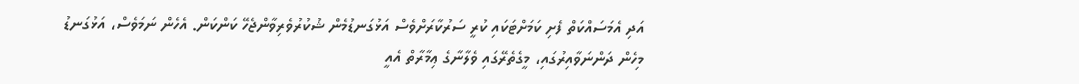އަދި އެމަސައްކަތް ފެށި ކަމަށްޓަކައި ކުރީ ސަރުކާރަށްވެސް އަޅުގަނޑުމެން ޝުކުރުވެރިވާންޖެހޭ ކަންކަން. އެހެން ނަމަވެސް، އަޅުގަނޑު މިހެން ދަންނަވާއިރުގައި، މީގެތެރޭގައި ވެލާނާގެ ޢިމާރާތް އެއީ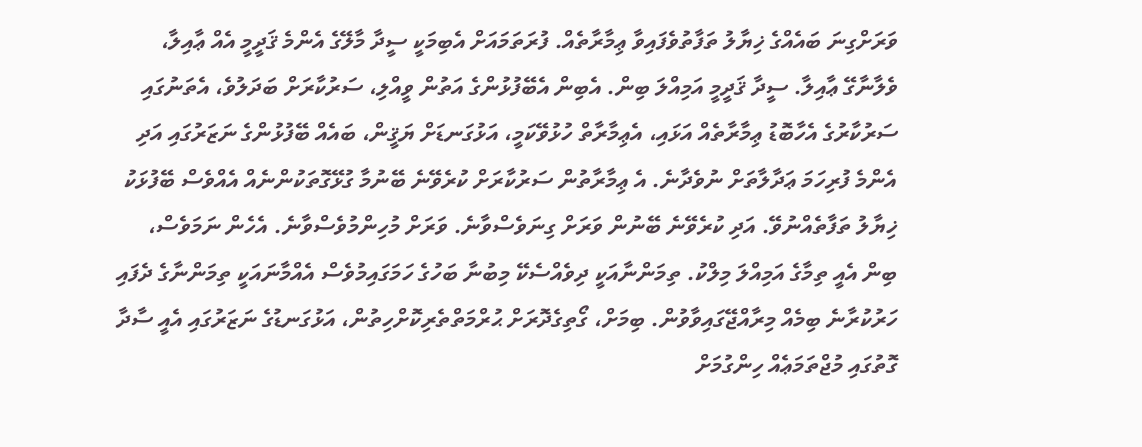ވަރަށްގިނަ ބައެއްގެ ޚިޔާލު ތަފާތުވެފައިވާ ޢިމާރާތެއް. ފުރަތަމައަށް އެބިމަކީ ސީދާ މާލޭގެ އެންމެ ޤަދީމީ އެއް ޢާއިލާ، ވެލާނާގޭ ޢާއިލާ. ސީދާ ޤަދީމީ އަމިއްލަ ބިން. އެބިން އެބޭފުޅުންގެ އަތުން ވީއްލި، ސަރުކާރަށް ބަދަލުވެ، އެތަނުގައި ސަރުކާރުގެ އެހާބޮޑު ޢިމާރާތެއް އަޅައި، އެޢިމާރާތް ހުޅުވޭކަމީ، އަޅުގަނޑަށް ޔަޤީން، ބައެއް ބޭފުޅުންގެ ނަޒަރުގައި އަދި އެންމެ ފުރިހަމަ ޢަދާލާތަށް ނުވެދާނެ. އެ ޢިމާރާތުން ސަރުކާރަށް ކުރެވޭނެ ބޭނުމާ ގުޅޭގޮތަކުންނެއް އެއްވެސް ބޭފުޅަކު ޚިޔާލު ތަފާތެއްނުވޭ. އަދި ކުރެވޭނެ ބޭނުން ވަރަށް ގިނަވެސްވާނެ. ވަރަށް މުހިންމުވެސްވާނެ. އެހެން ނަމަވެސް، ބިން އެއީ ތިމާގެ އަމިއްލަ މިލްކު. ތިމަންނާއަކީ ދިވެއްސެކޭ މިބުނާ ބަހުގެ ހަމަގައިމުވެސް އެއްމާނައަކީ ތިމަންނާގެ ދެފައި ހަރުކުރާނެ ބިމެއް މިރާއްޖޭގައިވާވުން. ބިމަށް، ގޯތިގެދޮރަށް ޙުރްމަތްތެރިކޮށްހިތުން، އަޅުގަނޑުގެ ނަޒަރުގައި އެއީ ސާދާ ގޮތުގައި މުޖްތަމަޢެއް ހިންގުމަށް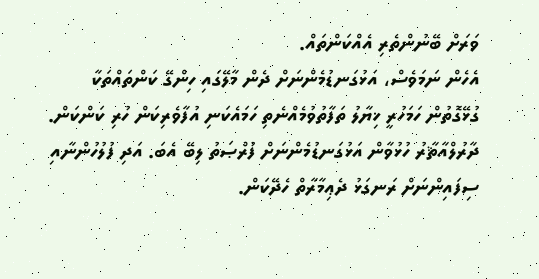ވަރަށް ބޭނުންތެރި އެއްކަންތައް.
އެހެން ނަމަވެސް، އަޅުގަނޑުމެންނަށް ދެން މާލޭގައި ހިންގޭ ކަންތައްތަކާ ގުޅޭގޮތުން ހަމަހުރީ ޚިޔާލު ތަފާތުވުމެއްނެތި ހަމައެކަނި އުފާވެރިކަން ހުރި ކަންކަން. ދާރުލްއާޘާރު ހުޅުވާން އަޅުގަނޑުމެންނަށް ފުރްޞަތު ލިބޭ އެބަ. އަދި ފުލުހުންނާއި ސިފައިންނަށް ރަނގަޅު ދެޢިމާރާތް ހެދޭކަން.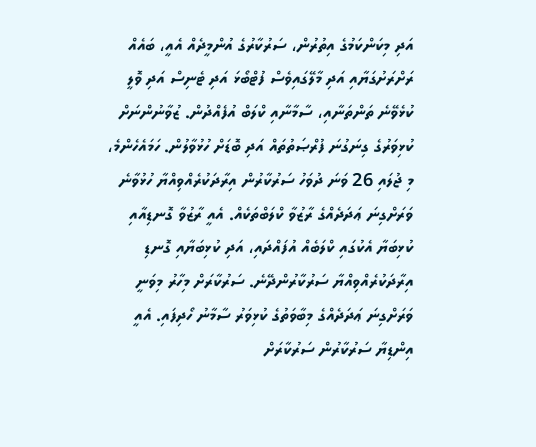އަދި މިކަންކަމުގެ އިތުރުން، ސަރުކާރުގެ އުންމީދެއް އެއީ، ބައެއް ރަށްރަށުގަޔާއި އަދި މާލޭގައިވެސް ފުޓްބޯޅަ އަދި ޓެނިސް އަދި ވޮލީ ކުޅެވޭނެ ތަންތަނާއި، ސާމާނާއި ކްލަބް އުފެއްދުން. ޒުވާނުންނަށް ކުޅިވަރުގެ ގިނަގުނަ ފުރްޞަތުތައް އަދި ބޮޑަށް ހުޅުވާލުން. ހަމައެހެންމެ، މި ޖުލައި 26 ވަނަ ދުވަހު ސަރުކާރުން އިރާދަކުރެއްވިއްޔާ ހުޅުވާނެ ވަރަށްގިނަ ޢަދަދެއްގެ ރާޒުވާ ކްލަބްތަކެއް. އެއީ ރާޒުވާ ގޮނޑިއާއި ކުޅިބަޔާ އެކުގައި ކްލަބެއް އުފައްދައި، އަދި ކުޅިބަޔާއި ގޮނޑި އިރާދަކުރެއްވިއްޔާ ސަރުކާރުންދޭނެ. ސަރުކާރަށް މިހާރު މިވަނީ ވަރަށްގިނަ ޢަދަދެއްގެ މިބާވަތުގެ ކުޅިވަރު ސާމާނު ހޯދިފައި. އެއީ އިންޑިޔާ ސަރުކާރުން ސަރުކާރަށް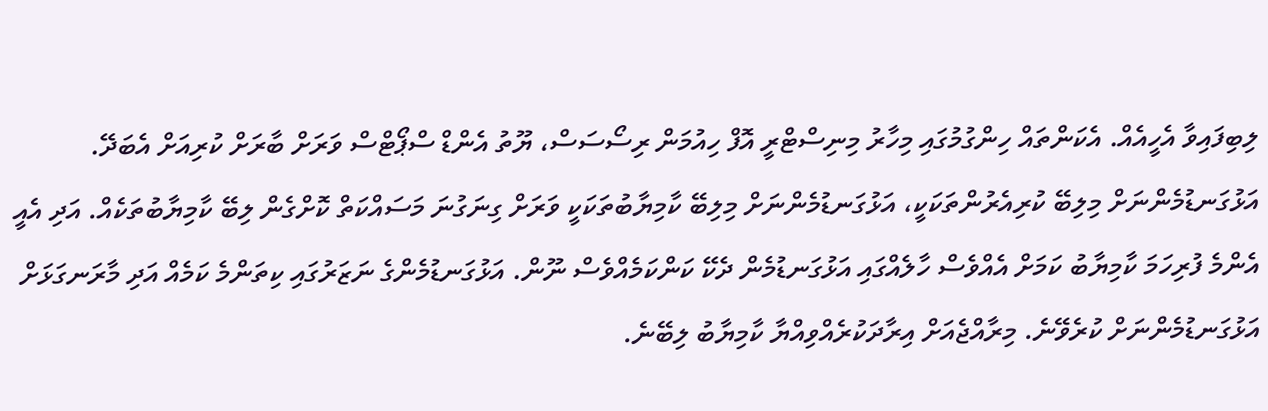ލިބިފައިވާ އެހީއެއް. އެކަންތައް ހިންގުމުގައި މިހާރު މިނިސްޓްރީ އޮފް ހިއުމަން ރިސޯސަސް، ޔޫތު އެންޑް ސްޕޯޓްސް ވަރަށް ބާރަށް ކުރިއަށް އެބަދޭ.
އަޅުގަނޑުމެންނަށް މިލިބޭ ކުރިއެރުންތަކަކީ، އަޅުގަނޑުމެންނަށް މިލިބޭ ކާމިޔާބުތަކަކީ ވަރަށް ގިނަގުނަ މަސައްކަތް ކޮށްގެން ލިބޭ ކާމިޔާބުތަކެއް. އަދި އެއީ އެންމެ ފުރިހަމަ ކާމިޔާބު ކަމަށް އެއްވެސް ހާލެއްގައި އަޅުގަނޑުމެން ދެކޭ ކަންކަމެއްވެސް ނޫން. އަޅުގަނޑުމެންގެ ނަޒަރުގައި ކިތަންމެ ކަމެއް އަދި މާރަނގަޅަށް އަޅުގަނޑުމެންނަށް ކުރެވޭނެ. މިރާއްޖެއަށް އިރާދަކުރެއްވިއްޔާ ކާމިޔާބު ލިބޭނެ.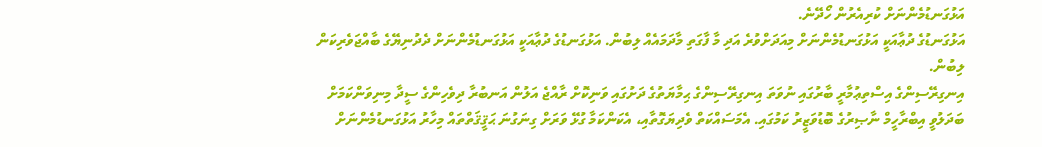އަޅުގަނޑުމެންނަށް ކުރިއެރުން ހޯދޭނެ.
އަޅުގަނޑުގެ ދުޢާއަކީ އަޅުގަނޑުމެންނަށް މިއަދަށްވުރެ އަދި މާ ފާގަތި މާދަމައެއް ލިބުން. އަޅުގަނޑުގެ ދުޢާއަކީ އަޅުގަނޑުމެންނަށް ދެދުނިޔޭގެ ބާއްޖަވެރިކަން ލިބުން.
އިނގިރޭސިންގެ އިސްތިޢުމާރީ ބާރުގައި ނުވަތަ އިނގިރޭސިންގެ ޙިމާޔަތުގެ ދަށުގައި ވަނިކޮށް ރާއްޖެ އަލުން އަނބުރާ ދިވެހިންގެ ސީދާ މިނިވަންކަމަށް ބަދަލުވީ އިބްރާހީމް ނާޞިރުގެ ބޮޑުވަޒީރު ކަމުގައި. އެމަސައްކަތް ވެދިޔަގޮތާއި، އެކަންކަމާ ގުޅޭ ވަރަށް ގިނަގުނަ ޙަޤީޤަތްތައް މިހާރު އަޅުގަނޑުމެންނަށް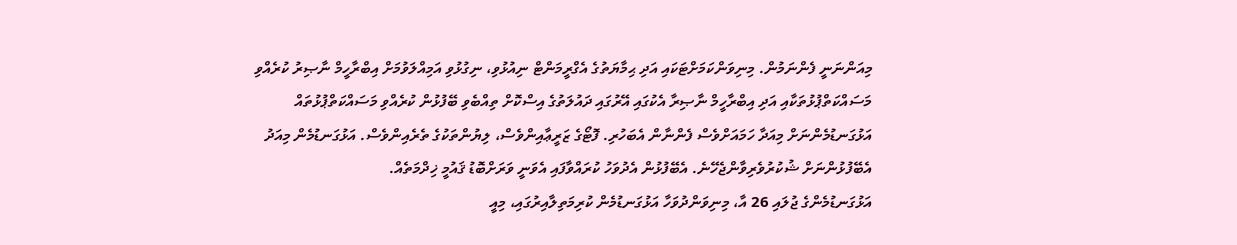މިއަންނަނީ ފެންނަމުން. މިނިވަންކަމަށްޓަކައި އަދި ޙިމާޔަތުގެ އެގްރީމަންޓް ނިއުޅުވި، ނިގުޅުވި އަމިއްލަވުމަށް އިބްރާހީމް ނާޞިރު ކުރެއްވި މަސައްކަތްޕުޅުތަކާއި އަދި އިބްރާހީމް ނާޞިރާ އެކުގައި އޭރުގައި ދައުލަތުގެ އިސްކޮށް ތިއްބެވި ބޭފުޅުން ކުރެއްވި މަސައްކަތްޕުޅުތައް އަޅުގަނޑުމެންނަށް މިއަދާ ހަމައަށްވެސް ފެންނާން އެބަހުރި. ފޮޓޯގެ ޒަރީޢާއިންވެސް، ލިޔުންތަކުގެ ތެރެއިންވެސް. އަޅުގަނޑުމެން މިއަދު އެބޭފުޅުންނަށް ޝުކުރުވެރިވާންޖެހޭނެ. އެބޭފުޅުން އެދުވަހު ކުރައްވާފައި އެވަނީ ވަރަށްބޮޑު ޤައުމީ ޚިދްމަތެއް.
އަޅުގަނޑުމެންގެ ޖުލައި 26 އާ، މިނިވަންދުވަހާ އަޅުގަނޑުމެން ކުރިމަތިލާއިރުގައި، މިއީ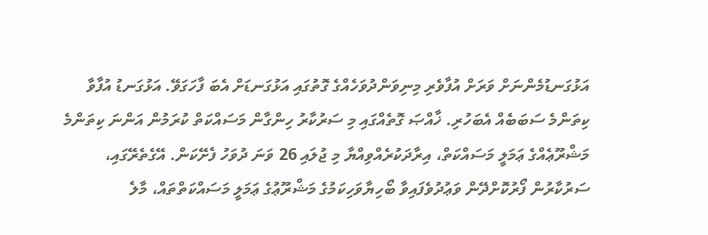އަޅުގަނޑުމެންނަށް ވަރަށް އުފާވެރި މިނިވަންދުވަހެއްގެ ގޮތުގައި އަޅުގަނޑަށް އެބަ ފާހަގަވޭ. އަޅުގަނޑު އުފާވާ ކިތަންމެ ސަބަބެއް އެބަހުރި. ޚާއްޞަ ގޮތެއްގައި މި ސަރުކާރު ހިންގާން މަސައްކަތް ކުރަމުން އަންނަ ކިތަންމެ މަޝްރޫޢެއްގެ ޢަމަލީ މަސައްކަތް، އިރާދަކުރެއްވިއްޔާ މި ޖުލައި 26 ވަނަ ދުވަހު ފެށޭކަން. އޭގެތެރޭގައި، ސަރުކާރުން ފޯރުކޮށްދޭން ވަޢުދުވެފައިވާ ބޯހިޔާވަހިކަމުގެ މަޝްރޫޢުގެ ޢަމަލީ މަސައްކަތްތައް، މާލެ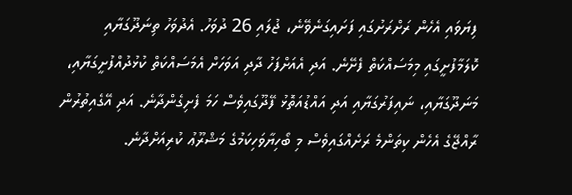ފިޔަވައި އެހެން ރަށްރަށުގައި ފަށައިގަނެވޭނެ، ޖުލައި 26 ދުވަހު. އެދުވަހު ތިނަދޫގަޔާއި ކޮލަމާފުށީގައި މިމަސައްކަތް ފެށޭނެ. އަދި އެއަށްފަހު ދާދި އަވަހަށް އެމަސައްކަތް ކުޅުދުއްފުށީގަޔާއި، މަނަދޫގަޔާއި، ނައިފަރުގަޔާއި އަދި އައްޑުއަތޮޅު ފޭދޫގައިވެސް ހަމަ ފެށިގެންދާނެ. އަދި އޭގެއިތުރުން ރާއްޖޭގެ އެހެން ކިތަންމެ ރަށެއްގައިވެސް މި ބޯހިޔާވަހިކަމުގެ މަޝްރޫޢު ކުރިއަށްދާނެ.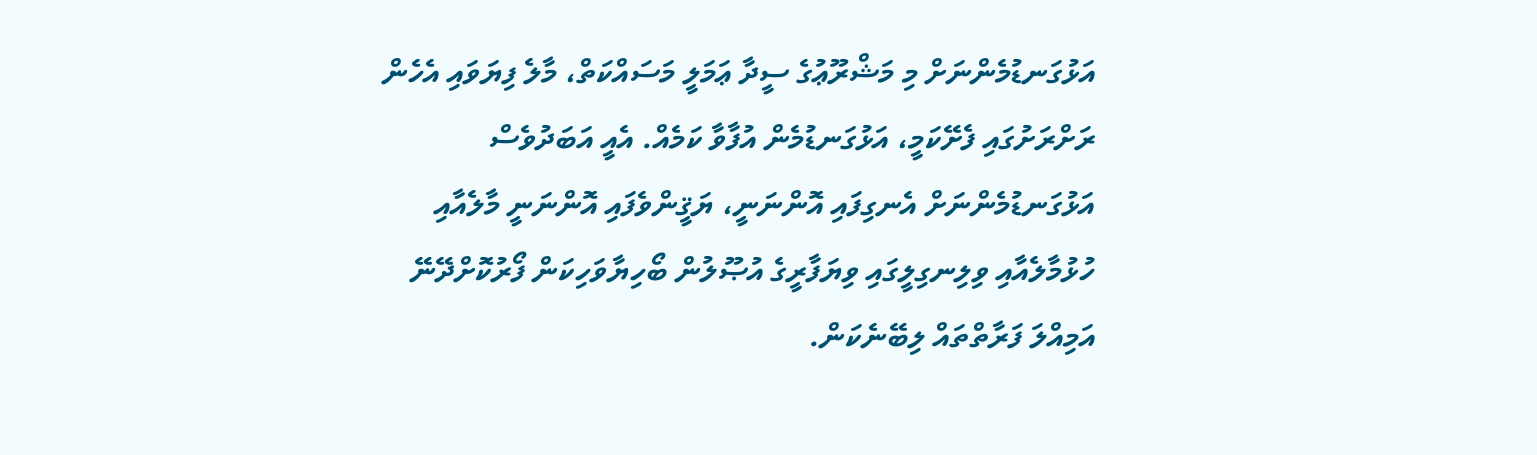އަޅުގަނޑުމެންނަށް މި މަޝްރޫޢުގެ ސީދާ ޢަމަލީ މަސައްކަތް، މާލެ ފިޔަވައި އެހެން ރަށްރަށުގައި ފެށޭކަމީ، އަޅުގަނޑުމެން އުފާވާ ކަމެއް. އެއީ އަބަދުވެސް އަޅުގަނޑުމެންނަށް އެނގިފައި އޮންނަނީ، ޔަޤީންވެފައި އޮންނަނީ މާލެއާއި ހުޅުމާލެއާއި ވިލިނގިލީގައި ވިޔަފާރީގެ އުޞޫލުން ބޯހިޔާވަހިކަން ފޯރުކޮށްދޭނޭ އަމިއްލަ ފަރާތްތައް ލިބޭނެކަން.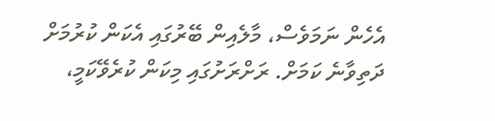އެހެން ނަމަވެސް، މާލެއިން ބޭރުގައި އެކަން ކުރުމަށް ދަތިވާނެ ކަމަށް. ރަށްރަށުގައި މިކަން ކުރެވޭކަމީ،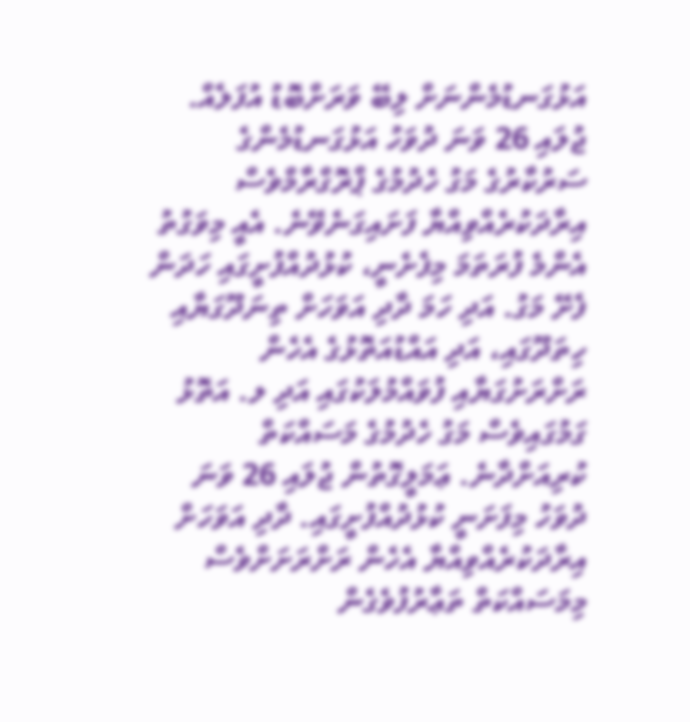އަޅުގަނޑުމެންނަށް ލިބޭ ވަރަށްބޮޑު އުފަލެއް.
ޖުލައި 26 ވަނަ ދުވަހު އަޅުގަނޑުމެންގެ ސަރުކާރުގެ މަގު ހެދުމުގެ ޕްރޮގްރާމްވެސް އިރާދަކުރެއްވިއްޔާ ފަށައިގަނެވޭނެ. އެއީ މިވަގުތު އެންމެ ފުރަތަމަ މިފެށެނީ، ކުޅުދުއްފުށީގައި ހަދަން ފެށޭ މަގު. އަދި ހަމަ ދާދި އަވަހަށް ތިނަދޫގަޔާއި ހިތަދޫގައި، އަދި އައްޑުއަތޮޅުގެ އެހެން ރަށްރަށުގަޔާއި ފުވައްމުލަކުގައި އަދި ލ. އަތޮޅު ގަމުގައިވެސް މަގު ހެދުމުގެ މަސައްކަތް ކުރިއަށްދާނެ. ޢަމަލީގޮތުން ޖުލައި 26 ވަނަ ދުވަހު މިފަށަނީ ކުޅުދުއްފުށީގައި. ދާދި އަވަހަށް އިރާދަކުރެއްވިއްޔާ އެހެން ރަށްރަށަށްވެސް މިމަސައްކަތް ތަޢާރުފުވެގެން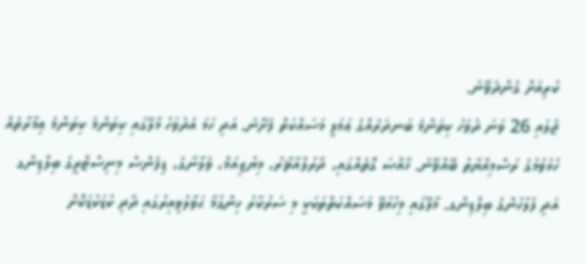ކުރިއަށް ގެންދެވޭނެ.
ޖުލައި 26 ވަނަ ދުވަހު ކިތަންމެ ބަނދަރެއްގެ ޢަމަލީ މަސައްކަތް ފެށޭނެ. އަދި ހަމަ އެދުވަހު މާލޭގައި ކިތަންމެ ކިތަންމެ ޢިމާރާތެއް ހުޅުވުމުގެ ރަސްމިއްޔާތު ބޭއްވޭނެ. ޚާއްޞަ ގޮތެއްގައި، ދާރުލްއާޘާރު، މިޔުޒިއަމް، ވެލާނާގެ، ޑިފެންސް މިނިސްޓްރީގެ ބިލްޑިންގ އަދި ފުލުހުންގެ ބިލްޑިންގ. މާލޭގައި މިހުޅުވޭ މަސައްކަތްތަކަކީ މި ސަރުކާރު ހިންގުމާ ޙަވާލުވިއިރުގައި ދާދި ކުޑަކުޑަކޮށް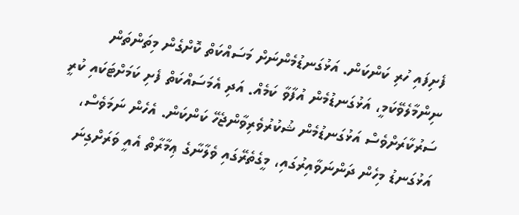ފެށިފައި ހުރި ކަންކަން. އަޅުގަނޑުމެންނަށް މަސައްކަތް ކޮށްގެން މިތަންތަން ނިންމާލެވޭކަމީ، އަޅުގަނޑުމެން އުފާވާ ކަމެއް. އަދި އެމަސައްކަތް ފެށި ކަމަށްޓަކައި ކުރީ ސަރުކާރަށްވެސް އަޅުގަނޑުމެން ޝުކުރުވެރިވާންޖެހޭ ކަންކަން. އެހެން ނަމަވެސް، އަޅުގަނޑު މިހެން ދަންނަވާއިރުގައި، މީގެތެރޭގައި ވެލާނާގެ ޢިމާރާތް އެއީ ވަރަށްގިނަ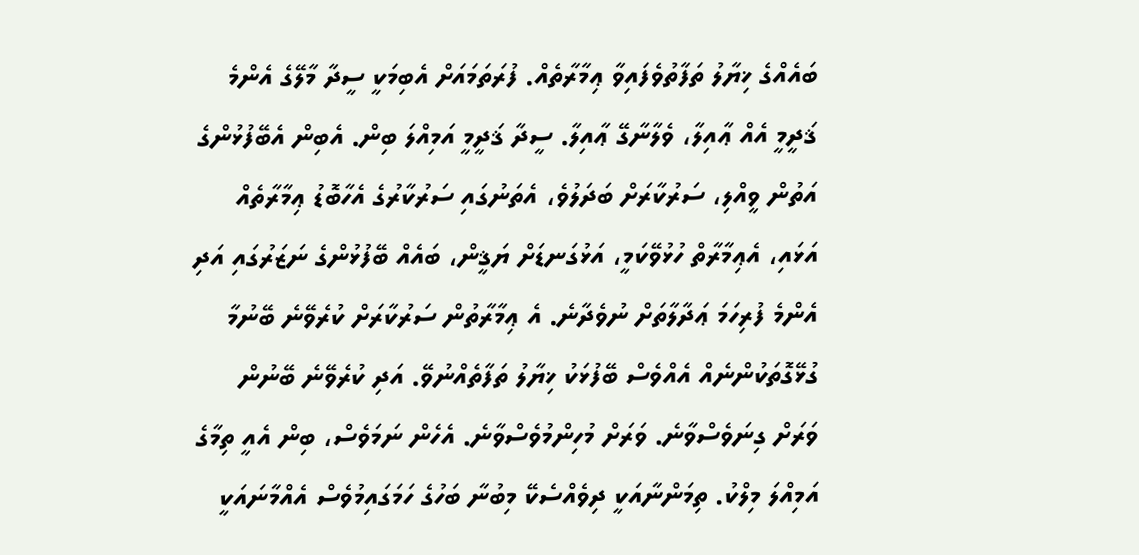ބައެއްގެ ޚިޔާލު ތަފާތުވެފައިވާ ޢިމާރާތެއް. ފުރަތަމައަށް އެބިމަކީ ސީދާ މާލޭގެ އެންމެ ޤަދީމީ އެއް ޢާއިލާ، ވެލާނާގޭ ޢާއިލާ. ސީދާ ޤަދީމީ އަމިއްލަ ބިން. އެބިން އެބޭފުޅުންގެ އަތުން ވީއްލި، ސަރުކާރަށް ބަދަލުވެ، އެތަނުގައި ސަރުކާރުގެ އެހާބޮޑު ޢިމާރާތެއް އަޅައި، އެޢިމާރާތް ހުޅުވޭކަމީ، އަޅުގަނޑަށް ޔަޤީން، ބައެއް ބޭފުޅުންގެ ނަޒަރުގައި އަދި އެންމެ ފުރިހަމަ ޢަދާލާތަށް ނުވެދާނެ. އެ ޢިމާރާތުން ސަރުކާރަށް ކުރެވޭނެ ބޭނުމާ ގުޅޭގޮތަކުންނެއް އެއްވެސް ބޭފުޅަކު ޚިޔާލު ތަފާތެއްނުވޭ. އަދި ކުރެވޭނެ ބޭނުން ވަރަށް ގިނަވެސްވާނެ. ވަރަށް މުހިންމުވެސްވާނެ. އެހެން ނަމަވެސް، ބިން އެއީ ތިމާގެ އަމިއްލަ މިލްކު. ތިމަންނާއަކީ ދިވެއްސެކޭ މިބުނާ ބަހުގެ ހަމަގައިމުވެސް އެއްމާނައަކީ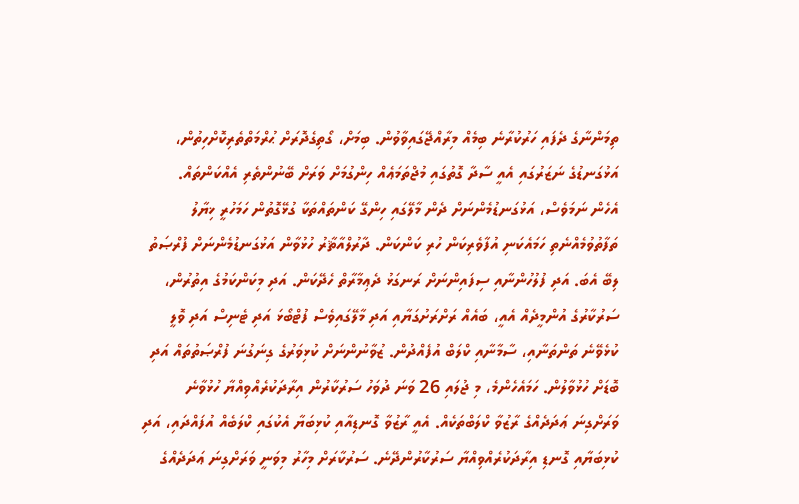ތިމަންނާގެ ދެފައި ހަރުކުރާނެ ބިމެއް މިރާއްޖޭގައިވާވުން. ބިމަށް، ގޯތިގެދޮރަށް ޙުރްމަތްތެރިކޮށްހިތުން، އަޅުގަނޑުގެ ނަޒަރުގައި އެއީ ސާދާ ގޮތުގައި މުޖްތަމަޢެއް ހިންގުމަށް ވަރަށް ބޭނުންތެރި އެއްކަންތައް.
އެހެން ނަމަވެސް، އަޅުގަނޑުމެންނަށް ދެން މާލޭގައި ހިންގޭ ކަންތައްތަކާ ގުޅޭގޮތުން ހަމަހުރީ ޚިޔާލު ތަފާތުވުމެއްނެތި ހަމައެކަނި އުފާވެރިކަން ހުރި ކަންކަން. ދާރުލްއާޘާރު ހުޅުވާން އަޅުގަނޑުމެންނަށް ފުރްޞަތު ލިބޭ އެބަ. އަދި ފުލުހުންނާއި ސިފައިންނަށް ރަނގަޅު ދެޢިމާރާތް ހެދޭކަން. އަދި މިކަންކަމުގެ އިތުރުން، ސަރުކާރުގެ އުންމީދެއް އެއީ، ބައެއް ރަށްރަށުގަޔާއި އަދި މާލޭގައިވެސް ފުޓްބޯޅަ އަދި ޓެނިސް އަދި ވޮލީ ކުޅެވޭނެ ތަންތަނާއި، ސާމާނާއި ކްލަބް އުފެއްދުން. ޒުވާނުންނަށް ކުޅިވަރުގެ ގިނަގުނަ ފުރްޞަތުތައް އަދި ބޮޑަށް ހުޅުވާލުން. ހަމައެހެންމެ، މި ޖުލައި 26 ވަނަ ދުވަހު ސަރުކާރުން އިރާދަކުރެއްވިއްޔާ ހުޅުވާނެ ވަރަށްގިނަ ޢަދަދެއްގެ ރާޒުވާ ކްލަބްތަކެއް. އެއީ ރާޒުވާ ގޮނޑިއާއި ކުޅިބަޔާ އެކުގައި ކްލަބެއް އުފައްދައި، އަދި ކުޅިބަޔާއި ގޮނޑި އިރާދަކުރެއްވިއްޔާ ސަރުކާރުންދޭނެ. ސަރުކާރަށް މިހާރު މިވަނީ ވަރަށްގިނަ ޢަދަދެއްގެ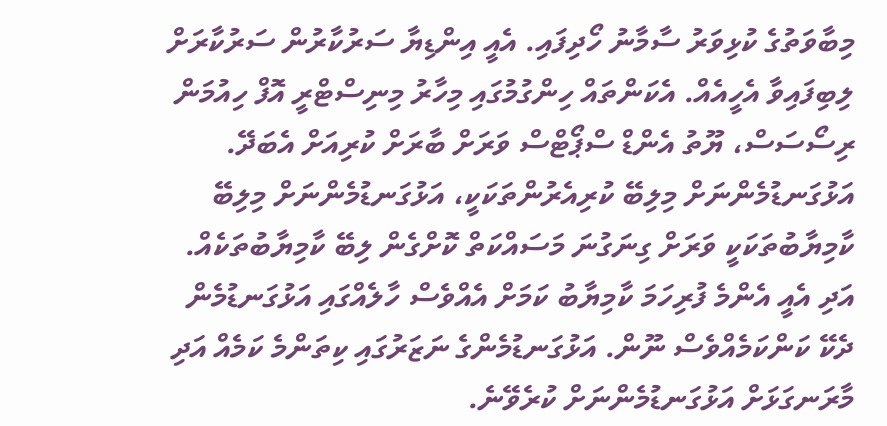މިބާވަތުގެ ކުޅިވަރު ސާމާނު ހޯދިފައި. އެއީ އިންޑިޔާ ސަރުކާރުން ސަރުކާރަށް ލިބިފައިވާ އެހީއެއް. އެކަންތައް ހިންގުމުގައި މިހާރު މިނިސްޓްރީ އޮފް ހިއުމަން ރިސޯސަސް، ޔޫތު އެންޑް ސްޕޯޓްސް ވަރަށް ބާރަށް ކުރިއަށް އެބަދޭ.
އަޅުގަނޑުމެންނަށް މިލިބޭ ކުރިއެރުންތަކަކީ، އަޅުގަނޑުމެންނަށް މިލިބޭ ކާމިޔާބުތަކަކީ ވަރަށް ގިނަގުނަ މަސައްކަތް ކޮށްގެން ލިބޭ ކާމިޔާބުތަކެއް. އަދި އެއީ އެންމެ ފުރިހަމަ ކާމިޔާބު ކަމަށް އެއްވެސް ހާލެއްގައި އަޅުގަނޑުމެން ދެކޭ ކަންކަމެއްވެސް ނޫން. އަޅުގަނޑުމެންގެ ނަޒަރުގައި ކިތަންމެ ކަމެއް އަދި މާރަނގަޅަށް އަޅުގަނޑުމެންނަށް ކުރެވޭނެ.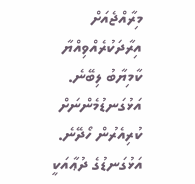މިރާއްޖެއަށް އިރާދަކުރެއްވިއްޔާ ކާމިޔާބު ލިބޭނެ. އަޅުގަނޑުމެންނަށް ކުރިއެރުން ހޯދޭނެ.
އަޅުގަނޑުގެ ދުޢާއަކީ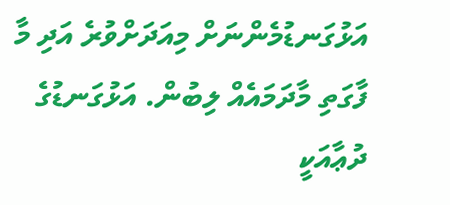އަޅުގަނޑުމެންނަށް މިއަދަށްވުރެ އަދި މާ ފާގަތި މާދަމައެއް ލިބުން. އަޅުގަނޑުގެ ދުޢާއަކީ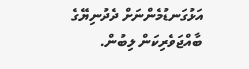އަޅުގަނޑުމެންނަށް ދެދުނިޔޭގެ ބާއްޖަވެރިކަން ލިބުން.